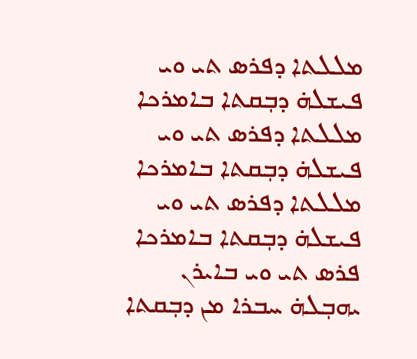ܡܠܠܬܐ ܕܦܪܣ ܬܝ ܘܝ ܦܝܫܠܗ̇ ܕܒܼܩܬܐ ܒܐܡܪܟܐ
ܡܠܠܬܐ ܕܦܪܣ ܬܝ ܘܝ ܦܝܫܠܗ̇ ܕܒܼܩܬܐ ܒܐܡܪܟܐ
ܡܠܠܬܐ ܕܦܪܣ ܬܝ ܘܝ ܦܝܫܠܗ̇ ܕܒܼܩܬܐ ܒܐܡܪܟܐ
ܦܪܣ ܬܝ ܘܝ ܒܐܝܪܢ ܝܗܒܼܠܗ̇ ܚܒܪܐ ܡܢ ܕܒܼܩܬܐ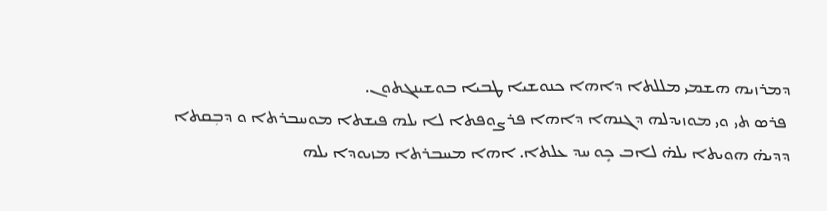ܕܡܪܙܝܗ ܗܫܡܝ ܡܠܠܬܐ ܕܐܗܐ ܟܢܘܫܝܐ ܛܒܝܐ ܒܘܫܝܢܓܬܘܢ.
 ܦܪܣ ܬܝ ܘܝ ܡܘܙܝܕܠܗ ܕܓܢܗܐ ܕܐܗܐ ܦܪܨܘܦܬܐ ܠܐ ܝܠܗ ܦܝܫܬܐ ܡܘܚܒܪܬܐ ܘ ܕܒܼܩܬܐ ܕܕܝܗ̇ ܗܘܝܬܐ ܝܠܗ̇ ܠܐܒ ܟܻܘ ܚܕ ܥܠܬܐ. ܐܗܐ ܡܚܒܪܬܐ ܡܙܝܘܕܐ ܝܠܗ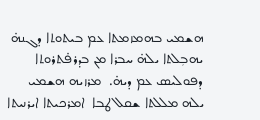ܗܫܡܝ ܒܗܡܙܡܬܐ ܥܡ ܒܝܬܘܬܐ ܕܓܢܗ̇ ܝܗܒܼܠܬܐ ܝܠܗ̇ ܚܒܪܐ ܡܢ ܒܕܪܦ̇ܬܪܘܬܐ ܕܦܘܠܝܣ ܥܡ ܕܝܗ̇.  ܡܪܙܝܗ ܗܫܡܝ ܝܠܗ ܡܠܠܬܐ ܫܩܠ ܛܒܐ  ܐܡܪܟܝܬܐ ܐܝܪܢܝܬܐ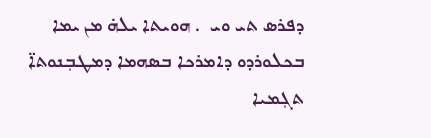ܕܦܪܣ ܬܝ ܘܝ  . ܗܘܝܬܐ ܝܠܗ̇ ܡܢ ܝܡܐ ܒܟܠܘܪܕܘ ܕܐܡܪܟܐ ܒܣܗܡܐ ܕܡܛܒܼܢܘܬܐ̈ ܬܓܼܡܝܐ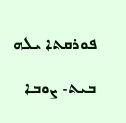ܦܘܪܩܬܐ ܝܠܗ ܒܝܬ- ܨܘܒܐ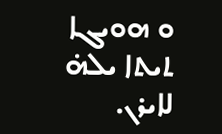ܘ ܗܘܝܓܐ ܬܝܬܐ ܝܠܗ̇ ܠܐܝܪܢ.